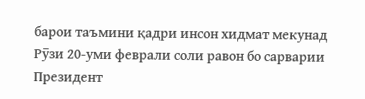барои таъмини қадри инсон хидмат мекунад
Рӯзи 20‑уми феврали соли равон бо сарварии Президент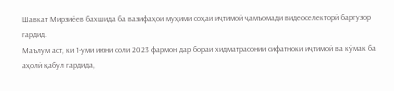Шавкат Мирзиёев бахшида ба вазифаҳои муҳими соҳаи иҷтимоӣ ҷамъомади видеоселекторӣ баргузор гардид.
Маълум аст, ки 1‑уми июни соли 2023 фармон дар бораи хидматрасонии сифатноки иҷтимоӣ ва кӯмак ба аҳолӣ қабул гардида,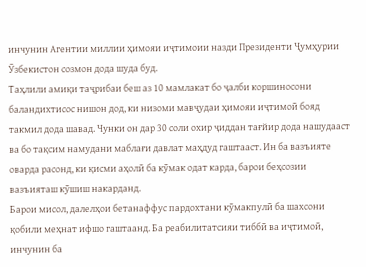инчунин Агентии миллии ҳимояи иҷтимоии назди Президенти Ҷумҳурии Ӯзбекистон созмон дода шуда буд.
Таҳлили амиқи таҷрибаи беш аз 10 мамлакат бо ҷалби коршиносони баландихтисос нишон дод, ки низоми мавҷудаи ҳимояи иҷтимоӣ бояд такмил дода шавад. Чунки он дар 30 соли охир ҷиддан тағйир дода нашудааст ва бо тақсим намудани маблағи давлат маҳдуд гаштааст. Ин ба вазъияте оварда расонд, ки қисми аҳолӣ ба кӯмак одат карда, барои беҳсозии вазъияташ кӯшиш накарданд.
Барои мисол, далелҳои бетанаффус пардохтани кӯмакпулӣ ба шахсони қобили меҳнат ифшо гаштаанд. Ба реабилитатсияи тиббӣ ва иҷтимоӣ, инчунин ба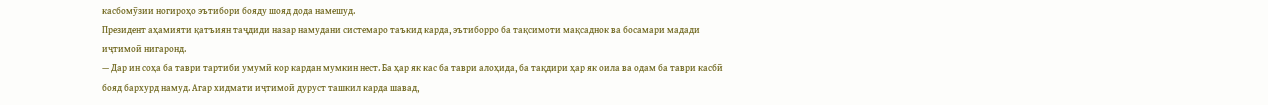касбомӯзии ногироҳо эътибори бояду шояд дода намешуд.
Президент аҳамияти қатъиян таҷдиди назар намудани системаро таъкид карда, эътиборро ба тақсимоти мақсаднок ва босамари мадади иҷтимоӣ нигаронд.
— Дар ин соҳа ба таври тартиби умумӣ кор кардан мумкин нест. Ба ҳар як кас ба таври алоҳида, ба тақдири ҳар як оила ва одам ба таври касбӣ бояд бархурд намуд. Агар хидмати иҷтимоӣ дуруст ташкил карда шавад,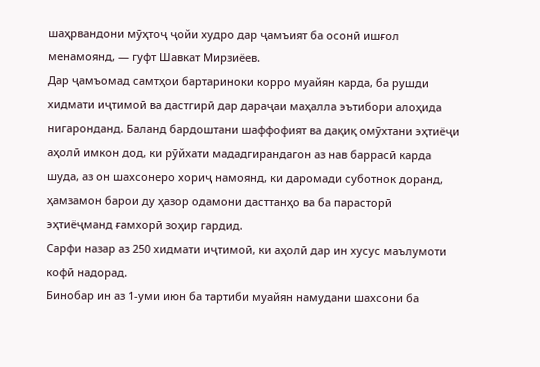шаҳрвандони мӯҳтоҷ ҷойи худро дар ҷамъият ба осонӣ ишғол менамоянд, — гуфт Шавкат Мирзиёев.
Дар ҷамъомад самтҳои бартариноки корро муайян карда, ба рушди хидмати иҷтимоӣ ва дастгирӣ дар дараҷаи маҳалла эътибори алоҳида нигаронданд. Баланд бардоштани шаффофият ва дақиқ омӯхтани эҳтиёҷи аҳолӣ имкон дод, ки рӯйхати мададгирандагон аз нав баррасӣ карда шуда, аз он шахсонеро хориҷ намоянд, ки даромади суботнок доранд, ҳамзамон барои ду ҳазор одамони дасттанҳо ва ба парасторӣ эҳтиёҷманд ғамхорӣ зоҳир гардид.
Сарфи назар аз 250 хидмати иҷтимоӣ, ки аҳолӣ дар ин хусус маълумоти кофӣ надорад.
Бинобар ин аз 1-уми июн ба тартиби муайян намудани шахсони ба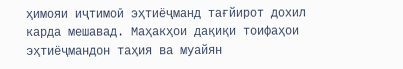ҳимояи иҷтимоӣ эҳтиёҷманд тағйирот дохил карда мешавад. Маҳакҳои дақиқи тоифаҳои эҳтиёҷмандон таҳия ва муайян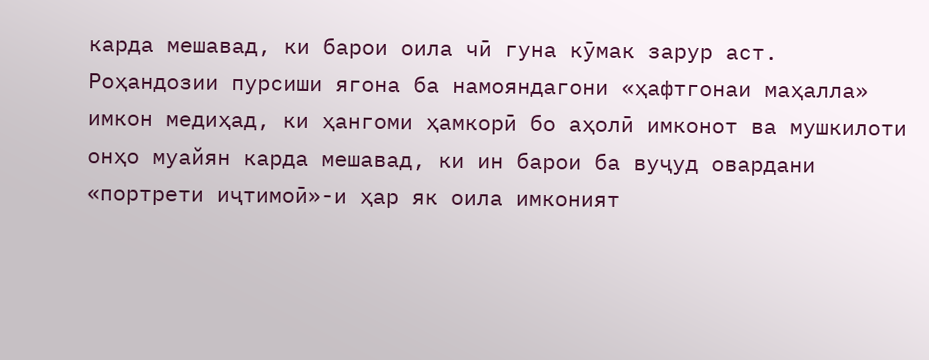карда мешавад, ки барои оила чӣ гуна кӯмак зарур аст.
Роҳандозии пурсиши ягона ба намояндагони «ҳафтгонаи маҳалла» имкон медиҳад, ки ҳангоми ҳамкорӣ бо аҳолӣ имконот ва мушкилоти онҳо муайян карда мешавад, ки ин барои ба вуҷуд овардани «портрети иҷтимоӣ»-и ҳар як оила имконият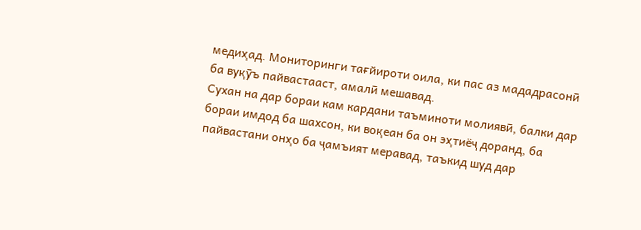медиҳад. Мониторинги тағйироти оила, ки пас аз мададрасонӣ ба вуқӯъ пайвастааст, амалӣ мешавад.
Сухан на дар бораи кам кардани таъминоти молиявӣ, балки дар бораи имдод ба шахсон, ки воқеан ба он эҳтиёҷ доранд, ба пайвастани онҳо ба ҷамъият меравад, таъкид шуд дар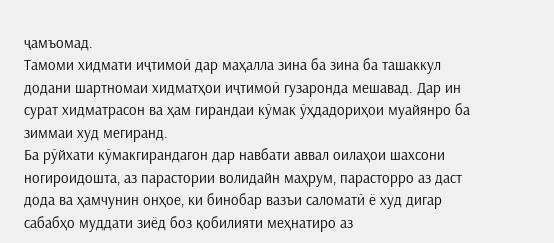ҷамъомад.
Тамоми хидмати иҷтимоӣ дар маҳалла зина ба зина ба ташаккул додани шартномаи хидматҳои иҷтимоӣ гузаронда мешавад. Дар ин сурат хидматрасон ва ҳам гирандаи кӯмак ӯҳдадориҳои муайянро ба зиммаи худ мегиранд.
Ба рӯйхати кӯмакгирандагон дар навбати аввал оилаҳои шахсони ногироидошта, аз парастории волидайн маҳрум, парасторро аз даст дода ва ҳамчунин онҳое, ки бинобар вазъи саломатӣ ё худ дигар сабабҳо муддати зиёд боз қобилияти меҳнатиро аз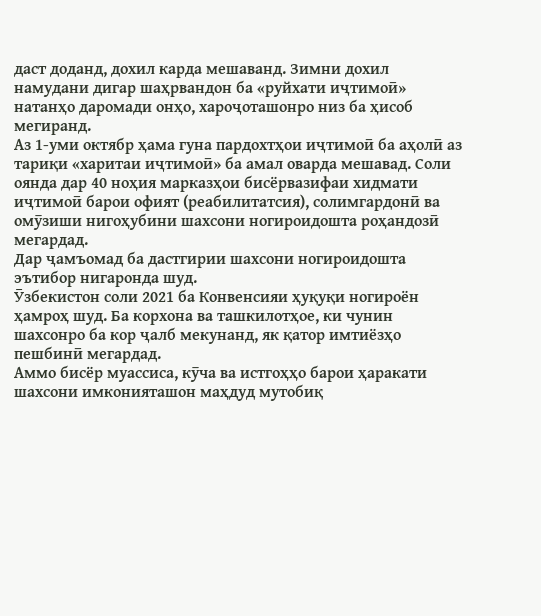даст доданд, дохил карда мешаванд. Зимни дохил намудани дигар шаҳрвандон ба «руйхати иҷтимоӣ» натанҳо даромади онҳо, хароҷоташонро низ ба ҳисоб мегиранд.
Аз 1-уми октябр ҳама гуна пардохтҳои иҷтимоӣ ба аҳолӣ аз тариқи «харитаи иҷтимоӣ» ба амал оварда мешавад. Соли оянда дар 40 ноҳия марказҳои бисёрвазифаи хидмати иҷтимоӣ барои офият (реабилитатсия), солимгардонӣ ва омӯзиши нигоҳубини шахсони ногироидошта роҳандозӣ мегардад.
Дар ҷамъомад ба дастгирии шахсони ногироидошта эътибор нигаронда шуд.
Ӯзбекистон соли 2021 ба Конвенсияи ҳуқуқи ногироён ҳамроҳ шуд. Ба корхона ва ташкилотҳое, ки чунин шахсонро ба кор ҷалб мекунанд, як қатор имтиёзҳо пешбинӣ мегардад.
Аммо бисёр муассиса, кӯча ва истгоҳҳо барои ҳаракати шахсони имконияташон маҳдуд мутобиқ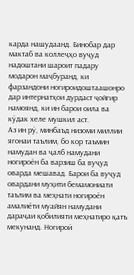карда нашудаанд. Бинобар дар мактаб ва коллеҷҳо вуҷуд надоштани шароит падару модарон маҷбуранд, ки фарзандони ногироидоштаашонро дар интернатҳои дурдаст ҷойгир намоянд, ки ин барои оила ва кӯдак хеле мушкил аст.
Аз ин рӯ, минбаъд низоми миллии ягонаи таълим, бо кор таъмин намудан ва ҷалб намудани ногироён ба варзиш ба вуҷуд оварда мешавад. Барои ба вуҷуд овардани муҳити бемамониати таълим ва меҳнати ногироён амалиёти муайян намудани дараҷаи қобилияти меҳнатиро қатъ мекунанд. Ногироӣ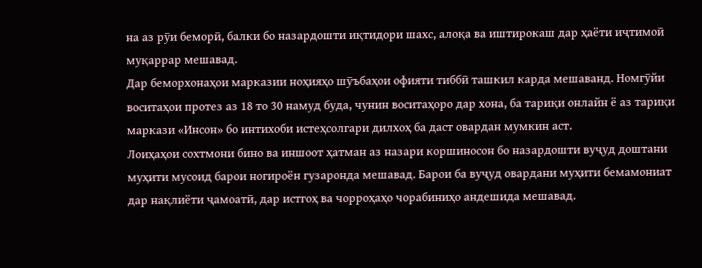на аз рӯи беморӣ, балки бо назардошти иқтидори шахс, алоқа ва иштирокаш дар ҳаёти иҷтимоӣ муқаррар мешавад.
Дар беморхонаҳои марказии ноҳияҳо шӯъбаҳои офияти тиббӣ ташкил карда мешаванд. Номгӯйи воситаҳои протез аз 18 то 30 намуд буда, чунин воситаҳоро дар хона, ба тариқи онлайн ё аз тариқи маркази «Инсон» бо интихоби истеҳсолгари дилхоҳ ба даст овардан мумкин аст.
Лоиҳаҳои сохтмони бино ва иншоот ҳатман аз назари коршиносон бо назардошти вуҷуд доштани муҳити мусоид барои ногироён гузаронда мешавад. Барои ба вуҷуд овардани муҳити бемамониат дар нақлиёти ҷамоатӣ, дар истгоҳ ва чорроҳаҳо чорабиниҳо андешида мешавад.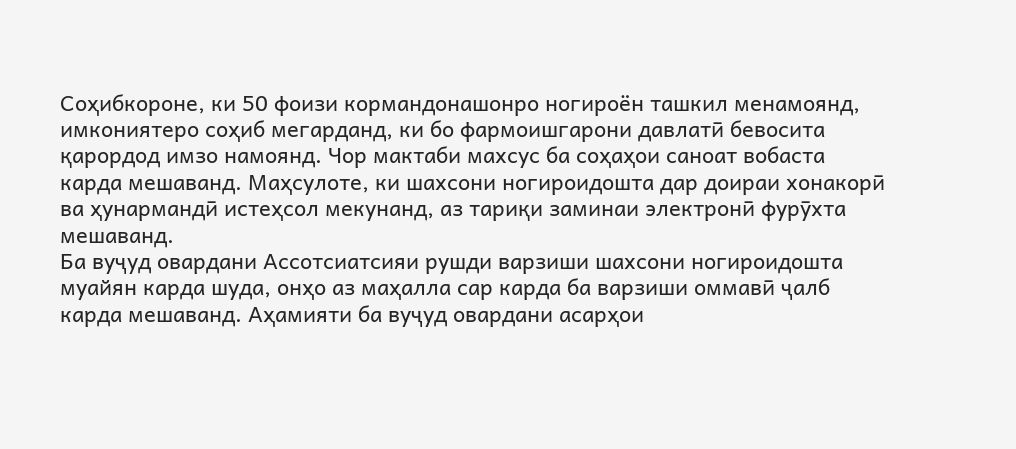Соҳибкороне, ки 50 фоизи кормандонашонро ногироён ташкил менамоянд, имкониятеро соҳиб мегарданд, ки бо фармоишгарони давлатӣ бевосита қарордод имзо намоянд. Чор мактаби махсус ба соҳаҳои саноат вобаста карда мешаванд. Маҳсулоте, ки шахсони ногироидошта дар доираи хонакорӣ ва ҳунармандӣ истеҳсол мекунанд, аз тариқи заминаи электронӣ фурӯхта мешаванд.
Ба вуҷуд овардани Ассотсиатсияи рушди варзиши шахсони ногироидошта муайян карда шуда, онҳо аз маҳалла сар карда ба варзиши оммавӣ ҷалб карда мешаванд. Аҳамияти ба вуҷуд овардани асарҳои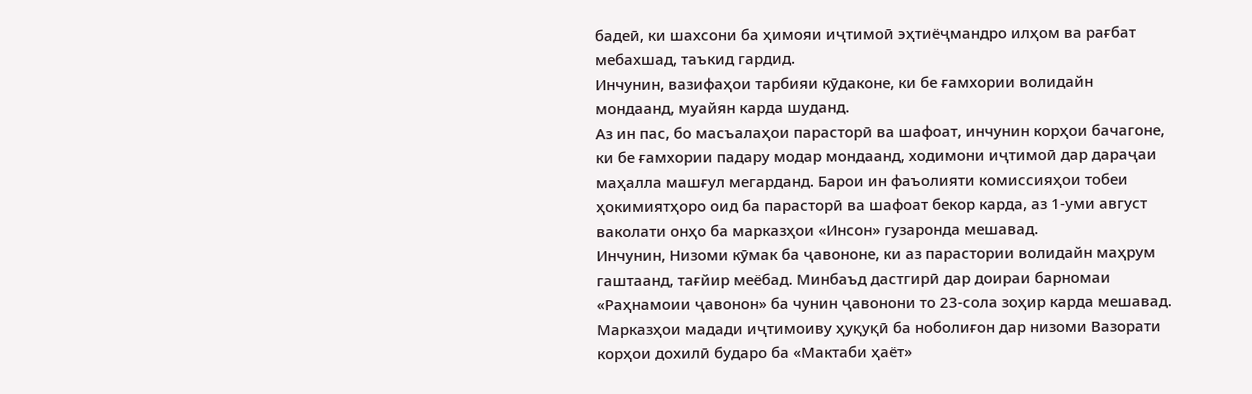бадеӣ, ки шахсони ба ҳимояи иҷтимоӣ эҳтиёҷмандро илҳом ва рағбат мебахшад, таъкид гардид.
Инчунин, вазифаҳои тарбияи кӯдаконе, ки бе ғамхории волидайн мондаанд, муайян карда шуданд.
Аз ин пас, бо масъалаҳои парасторӣ ва шафоат, инчунин корҳои бачагоне, ки бе ғамхории падару модар мондаанд, ходимони иҷтимоӣ дар дараҷаи маҳалла машғул мегарданд. Барои ин фаъолияти комиссияҳои тобеи ҳокимиятҳоро оид ба парасторӣ ва шафоат бекор карда, аз 1‑уми август ваколати онҳо ба марказҳои «Инсон» гузаронда мешавад.
Инчунин, Низоми кӯмак ба ҷавононе, ки аз парастории волидайн маҳрум гаштаанд, тағйир меёбад. Минбаъд дастгирӣ дар доираи барномаи «Раҳнамоии ҷавонон» ба чунин ҷавонони то 23‑сола зоҳир карда мешавад.
Марказҳои мадади иҷтимоиву ҳуқуқӣ ба ноболиғон дар низоми Вазорати корҳои дохилӣ бударо ба «Мактаби ҳаёт»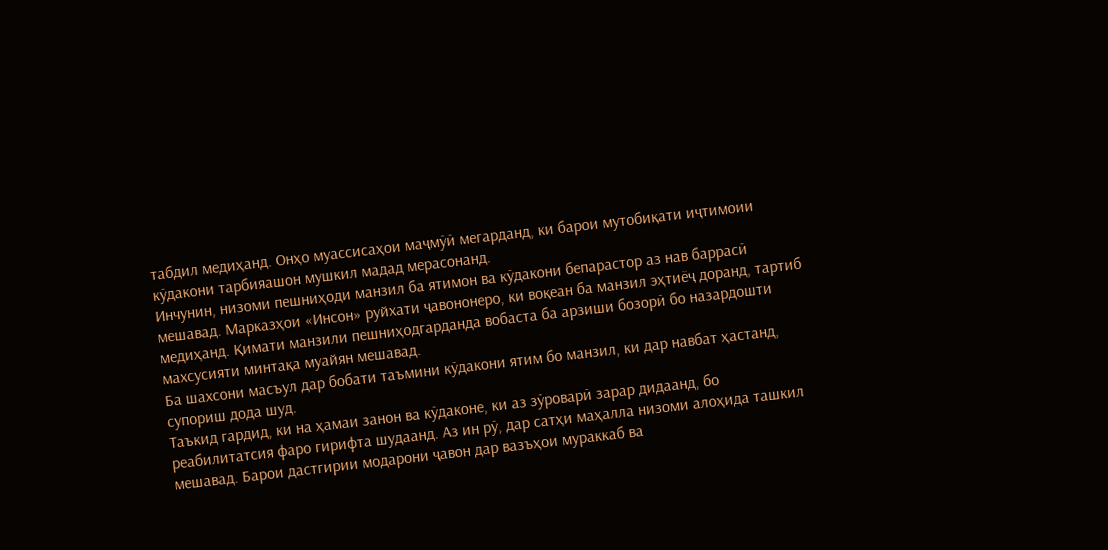табдил медиҳанд. Онҳо муассисаҳои маҷмӯӣ мегарданд, ки барои мутобиқати иҷтимоии кӯдакони тарбияашон мушкил мадад мерасонанд.
Инчунин, низоми пешниҳоди манзил ба ятимон ва кӯдакони бепарастор аз нав баррасӣ мешавад. Марказҳои «Инсон» руйхати ҷавононеро, ки воқеан ба манзил эҳтиёҷ доранд, тартиб медиҳанд. Қимати манзили пешниҳодгарданда вобаста ба арзиши бозорӣ бо назардошти махсусияти минтақа муайян мешавад.
Ба шахсони масъул дар бобати таъмини кӯдакони ятим бо манзил, ки дар навбат ҳастанд, супориш дода шуд.
Таъкид гардид, ки на ҳамаи занон ва кӯдаконе, ки аз зӯроварӣ зарар дидаанд, бо реабилитатсия фаро гирифта шудаанд. Аз ин рӯ, дар сатҳи маҳалла низоми алоҳида ташкил мешавад. Барои дастгирии модарони ҷавон дар вазъҳои мураккаб ва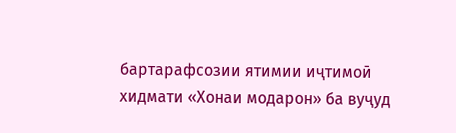бартарафсозии ятимии иҷтимоӣ хидмати «Хонаи модарон» ба вуҷуд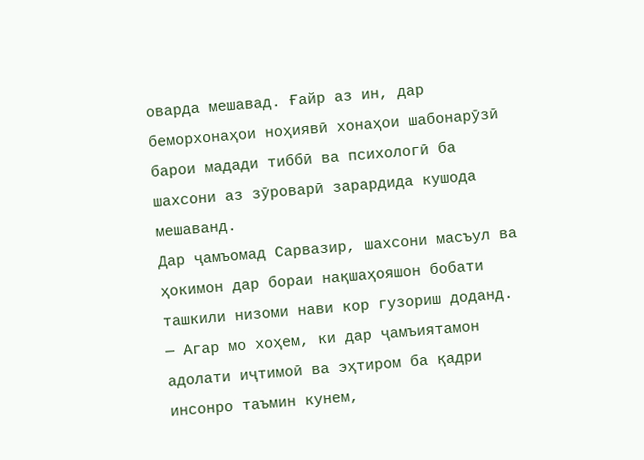оварда мешавад. Ғайр аз ин, дар беморхонаҳои ноҳиявӣ хонаҳои шабонарӯзӣ барои мадади тиббӣ ва психологӣ ба шахсони аз зӯроварӣ зарардида кушода мешаванд.
Дар ҷамъомад Сарвазир, шахсони масъул ва ҳокимон дар бораи нақшаҳояшон бобати ташкили низоми нави кор гузориш доданд.
— Агар мо хоҳем, ки дар ҷамъиятамон адолати иҷтимоӣ ва эҳтиром ба қадри инсонро таъмин кунем,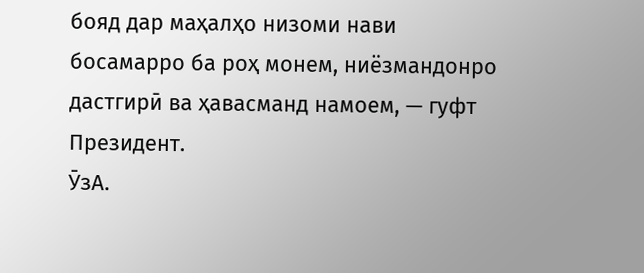бояд дар маҳалҳо низоми нави босамарро ба роҳ монем, ниёзмандонро дастгирӣ ва ҳавасманд намоем, — гуфт Президент.
ӮзА.